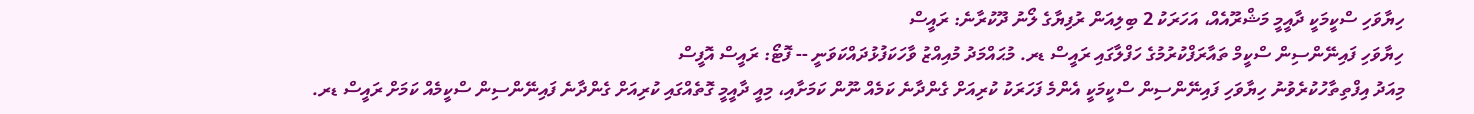ހިޔާވަހި ސްކީމަކީ ދާއީމީ މަޝްރޫއެއް، އަހަރަކު 2 ބިލިއަން ރުފިޔާގެ ލޯނު ދޫކުރާނެ: ރައީސް
ހިޔާވަހި ފައިނޭންސިން ސްކީމް ތައާރަފްކުރުމުގެ ހަފްލާގައި ރައީސް ޑރ. މުޙައްމަދު މުއިއްޒު ވާހަކަފުޅުދައްކަވަނީ -- ފޮޓޯ: ރައީސް އޮފީސް
މިއަދު އިފްތިތާހުކުރެވުނު ހިޔާވަހި ފައިނޭންސިން ސްކީމަކީ އެންމެ ފަހަރަކު ކުރިއަށް ގެންދާނެ ކަމެއް ނޫން ކަމަށާއި، މިއީ ދާއީމީ ގޮތެއްގައި ކުރިއަށް ގެންދާނެ ފައިނޭންސިން ސްކީމެއް ކަމަށް ރައީސް ޑރ.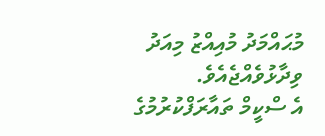މުޙައްމަދު މުއިއްޒު މިއަދު ވިދާޅުވެއްޖެއެވެ.
އެ ސްކީމް ތައާރަފްކުރުމުގެ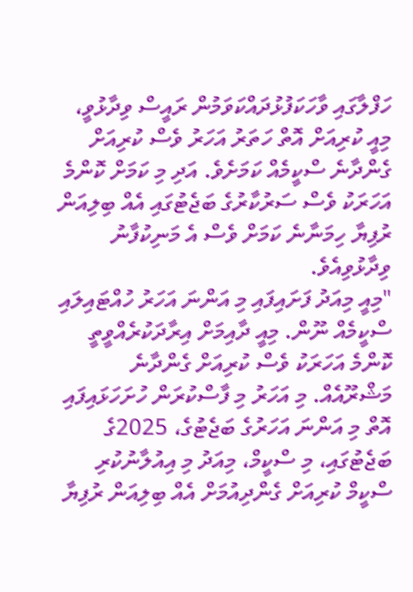ހަފްލާގައި ވާހަކަފުޅުދައްކަވަމުން ރައީސް ވިދާޅުވީ، މިއީ ކުރިއަށް އޮތް ހަތަރު އަހަރު ވެސް ކުރިއަށް ގެންދާނެ ސްކީމެއް ކަމަށެވެ. އަދި މި ކަމަށް ކޮންމެ އަހަރަކު ވެސް ސަރުކާރުގެ ބަޖެޓުގައި އެއް ބިލިއަން ރުފިޔާ ހިމަނާނެ ކަމަށް ވެސް އެ މަނިކުފާނު ވިދާޅުވިއެވެ.
"މިއީ މިއަދު ފަށައިފައި މި އަންނަ އަހަރު ހުއްޓައިލައި ސްކީމެއް ނޫން. މިއީ ދާއިމަށް އިރާދަކުރެއްވީތީ ކޮންމެ އަހަރަކު ވެސް ކުރިއަށް ގެންދާނެ މަޝްރޫއެއް. މި އަހަރު މި ފާސްކުރަން ހުށަހަޅައިފައި އޮތް މި އަންނަ އަހަރުގެ ބަޖެޓުގެ، 2025ގެ ބަޖެޓުގައި، މި ސްކީމް، މިއަދު މި އިއުލާނުކުރި ސްކީމް ކުރިއަށް ގެންދިއުމަށް އެއް ބިލިއަން ރުފިޔާ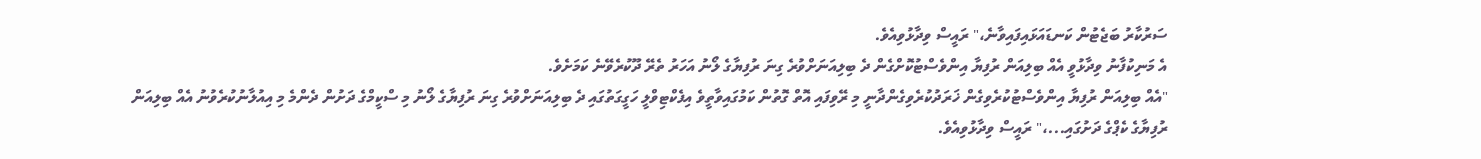ސަރުކާރު ބަޖެޓުން ކަނޑައަޅައިފައިވާނެ،" ރައީސް ވިދާޅުވިއެވެ.
އެ މަނިކުފާނު ވިދާޅުވީ އެއް ބިލިއަން ރުފިޔާ އިންވެސްޓުކޮށްގެން ދެ ބިލިއަނަށްވުރެ ގިނަ ރުފިޔާގެ ލޯނު އަހަރު ތެރޭ ދޫކުރެވޭނެ ކަމަށެވެ.
"އެއް ބިލިއަން ރުފިޔާ އިންވެސްޓުކުރެވިގެން ޚަރަދުކުރެވިގެންދާނީ މި ރޭވިފައި އޮތް ގޮތުން ކަމުގައިވާތީވެ އިފެކްޓިވްލީ ހަގީގަތުގައި ދެ ބިލިއަނަށްވުރެ ގިނަ ރުފިޔާގެ ލޯނު މި ސްކީމްގެ ދަށުން ދެންމެ މި އިއުލާނުކުރެވުނު އެއް ބިލިއަން ރުފިޔާގެ ކެޕްގެ ދަށުގައި...،" ރައީސް ވިދާޅުވިއެވެ.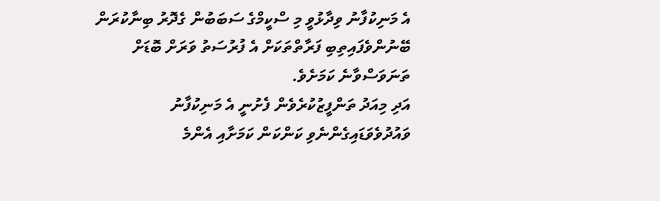އެ މަނިކުފާނު ވިދާޅުވީ މި ސްކީމްގެ ސަބަބުން ގެދޮރު ބިނާކުރަން ބޭނުންވެފައިތިބި ފަރާތްތަކަށް އެ ފުރުސަތު ވަރަށް ބޮޑަށް ތަނަވަސްވާނެ ކަމަށެވެ.
އަދި މިއަދު ތަންފީޒުކުރެވެން ފެށުނީ އެ މަނިކުފާނު ވައުދުވެވަޑައިގެންނެވި ކަންކަން ކަމަށާއި އެންމެ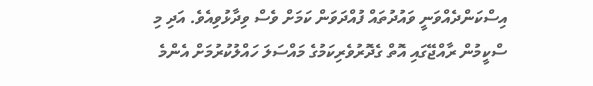އިސްކަންދެއްވަނީ ވައުދުތައް ފުއްދަވަން ކަމަށް ވެސް ވިދާޅުވިއެވެ. އަދި މި ސްކީމުން ރާއްޖޭގައި އޮތް ގެދޮރުވެރިކަމުގެ މައްސަލަ ހައްލުކުރުމަށް އެންމެ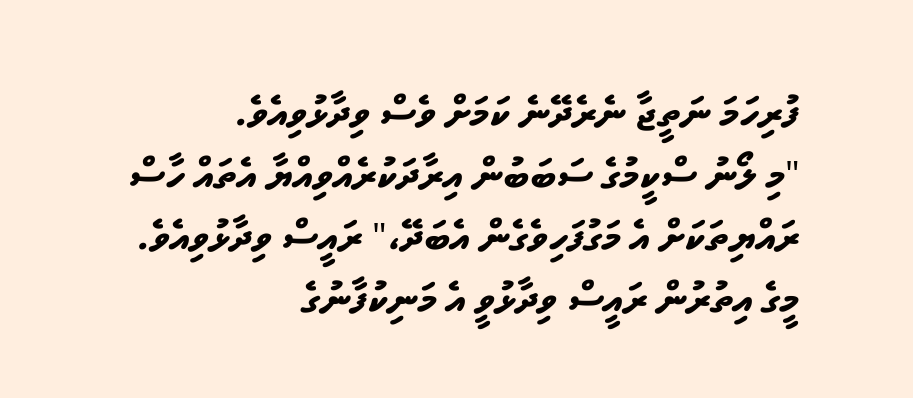ފުރިހަމަ ނަތީޖާ ނެރެދޭނެ ކަމަށް ވެސް ވިދާޅުވިއެވެ.
"މި ލޯނު ސްކީމުގެ ސަބަބުން އިރާދަކުރެއްވިއްޔާ އެތައް ހާސް ރައްޔިތަކަށް އެ މަގުފަހިވެގެން އެބަދޭ،" ރައީސް ވިދާޅުވިއެވެ.
މީގެ އިތުރުން ރައީސް ވިދާޅުވީ އެ މަނިކުފާނުގެ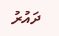ދައުރު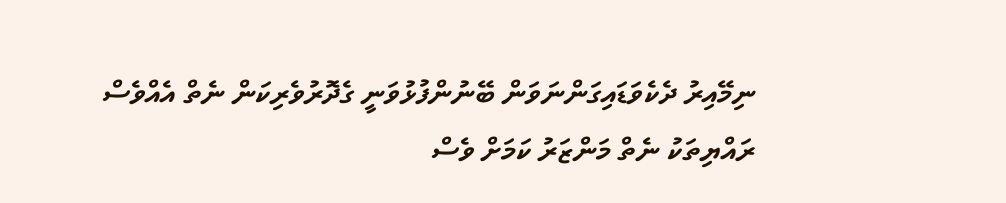ނިމޭއިރު ދެކެވަޑައިގަންނަވަން ބޭނުންފުޅުވަނީ ގެދޮރުވެރިކަން ނެތް އެއްވެސް ރައްޔިތަކު ނެތް މަންޒަރު ކަމަށް ވެސް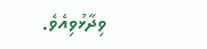ވިދާޅުވިއެވެ.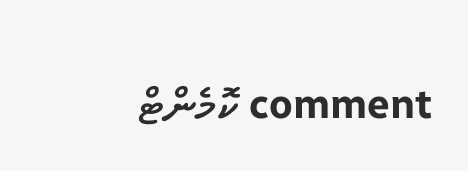comment ކޮމެންޓް